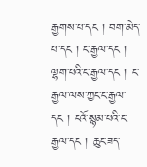རྒྱགས་པ་དང ། བག་མེད་པ་དང ། ང་རྒྱལ་དང ། ལྷག་པའི་ང་རྒྱལ་དང ། ང་རྒྱལ་ལས་ཀྱང་ང་རྒྱལ་དང ། ངའོ་སྙམ་པའི་ང་རྒྱལ་དང ། ཆུང་ཟད་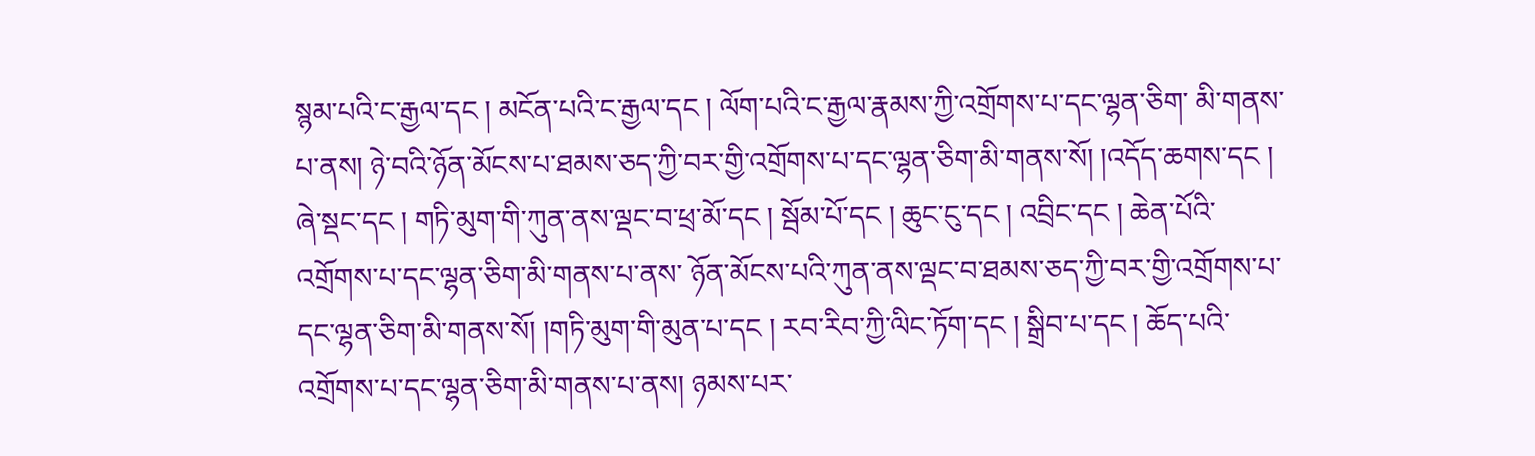སྙམ་པའི་ང་རྒྱལ་དང ། མངོན་པའི་ང་རྒྱལ་དང ། ལོག་པའི་ང་རྒྱལ་རྣམས་ཀྱི་འགྲོགས་པ་དང་ལྷན་ཅིག་ མི་གནས་པ་ནས། ཉེ་བའི་ཉོན་མོངས་པ་ཐམས་ཅད་ཀྱི་བར་གྱི་འགྲོགས་པ་དང་ལྷན་ཅིག་མི་གནས་སོ། །འདོད་ཆགས་དང ། ཞེ་སྡང་དང ། གཏི་མུག་གི་ཀུན་ནས་ལྡང་བ་ཕྲ་མོ་དང ། སྦོམ་པོ་དང ། ཆུང་ངུ་དང ། འབྲིང་དང ། ཆེན་པོའི་འགྲོགས་པ་དང་ལྷན་ཅིག་མི་གནས་པ་ནས་ ཉོན་མོངས་པའི་ཀུན་ནས་ལྡང་བ་ཐམས་ཅད་ཀྱི་བར་གྱི་འགྲོགས་པ་དང་ལྷན་ཅིག་མི་གནས་སོ། །གཏི་མུག་གི་མུན་པ་དང ། རབ་རིབ་ཀྱི་ལིང་ཏོག་དང ། སྒྲིབ་པ་དང ། ཆོད་པའི་འགྲོགས་པ་དང་ལྷན་ཅིག་མི་གནས་པ་ནས། ཉམས་པར་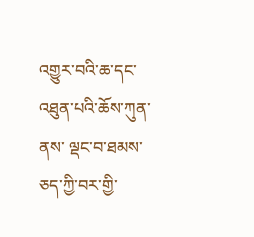འགྱུར་བའི་ཆ་དང་འཐུན་པའི་ཆོས་ཀུན་ནས་ ལྡང་བ་ཐམས་ཅད་ཀྱི་བར་གྱི་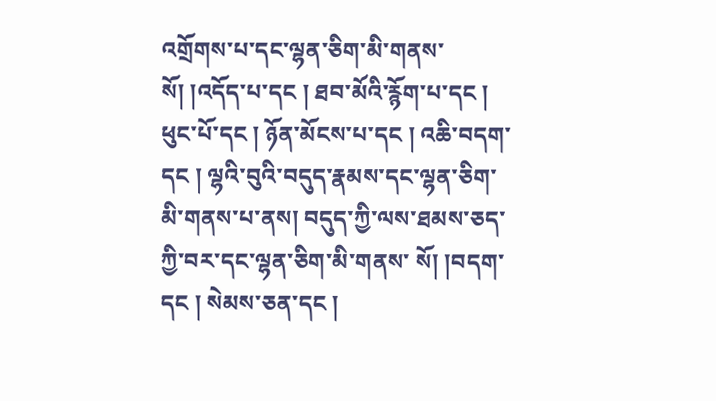འགྲོགས་པ་དང་ལྷན་ཅིག་མི་གནས་སོ། །འདོད་པ་དང ། ཐབ་མོའི་རྙོག་པ་དང ། ཕུང་པོ་དང ། ཉོན་མོངས་པ་དང ། འཆི་བདག་དང ། ལྷའི་བུའི་བདུད་རྣམས་དང་ལྷན་ཅིག་མི་གནས་པ་ནས། བདུད་ཀྱི་ལས་ཐམས་ཅད་ཀྱི་བར་དང་ལྷན་ཅིག་མི་གནས་ སོ། །བདག་དང ། སེམས་ཅན་དང །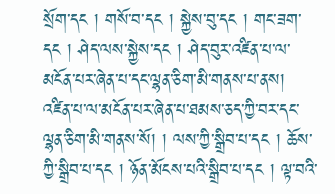སྲོག་དང ། གསོ་བ་དང ། སྐྱེས་བུ་དང ། གང་ཟག་དང ། ཤེད་ལས་སྐྱེས་དང ། ཤེད་བུར་འཛིན་པ་ལ་མངོན་པར་ཞེན་པ་དང་ལྷན་ཅིག་མི་གནས་པ་ནས། འཛིན་པ་ལ་མངོན་པར་ཞེན་པ་ཐམས་ཅད་ཀྱི་བར་དང་ལྷན་ཅིག་མི་གནས་སོ། ། ལས་ཀྱི་སྒྲིབ་པ་དང ། ཆོས་ཀྱི་སྒྲིབ་པ་དང ། ཉོན་མོངས་པའི་སྒྲིབ་པ་དང ། ལྟ་བའི་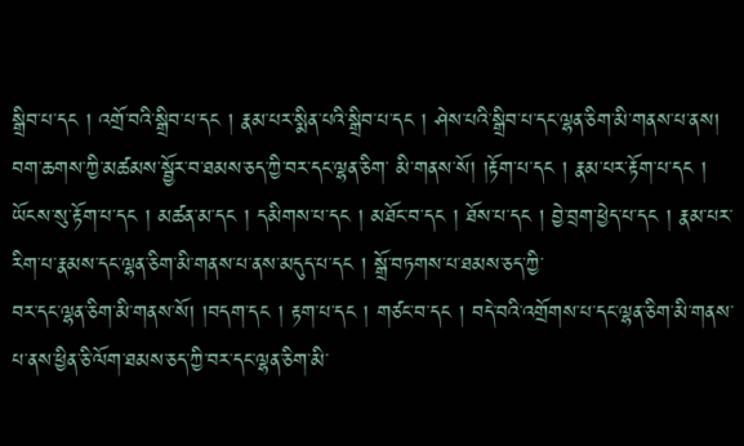སྒྲིབ་པ་དང ། འགྲོ་བའི་སྒྲིབ་པ་དང ། རྣམ་པར་སྨིན་པའི་སྒྲིབ་པ་དང ། ཤེས་པའི་སྒྲིབ་པ་དང་ལྷན་ཅིག་མི་གནས་པ་ནས། བག་ཆགས་ཀྱི་མཚམས་སྦྱོར་བ་ཐམས་ཅད་ཀྱི་བར་དང་ལྷན་ཅིག་ མི་གནས་སོ། །རྟོག་པ་དང ། རྣམ་པར་རྟོག་པ་དང ། ཡོངས་སུ་རྟོག་པ་དང ། མཚན་མ་དང ། དམིགས་པ་དང ། མཐོང་བ་དང ། ཐོས་པ་དང ། བྱེ་བྲག་ཕྱེད་པ་དང ། རྣམ་པར་རིག་པ་རྣམས་དང་ལྷན་ཅིག་མི་གནས་པ་ནས་མདུད་པ་དང ། སྒྲོ་བཏགས་པ་ཐམས་ཅད་ཀྱི་
བར་དང་ལྷན་ཅིག་མི་གནས་སོ། །བདག་དང ། རྟག་པ་དང ། གཙང་བ་དང ། བདེ་བའི་འགྲོགས་པ་དང་ལྷན་ཅིག་མི་གནས་པ་ནས་ཕྱིན་ཅི་ལོག་ཐམས་ཅད་ཀྱི་བར་དང་ལྷན་ཅིག་མི་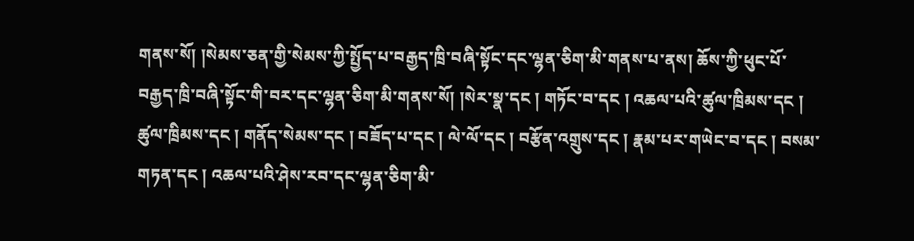གནས་སོ། །སེམས་ཅན་གྱི་སེམས་ཀྱི་སྤྱོད་པ་བརྒྱད་ཁྲི་བཞི་སྟོང་དང་ལྷན་ཅིག་མི་གནས་པ་ནས། ཆོས་ཀྱི་ཕུང་པོ་བརྒྱད་ཁྲི་བཞི་སྟོང་གི་བར་དང་ལྷན་ཅིག་མི་གནས་སོ། །སེར་སྣ་དང ། གཏོང་བ་དང ། འཆལ་པའི་ཚུལ་ཁྲིམས་དང ། ཚུལ་ཁྲིམས་དང ། གནོད་སེམས་དང ། བཟོད་པ་དང ། ལེ་ལོ་དང ། བརྩོན་འགྲུས་དང ། རྣམ་པར་གཡེང་བ་དང ། བསམ་གཏན་དང ། འཆལ་པའི་ཤེས་རབ་དང་ལྷན་ཅིག་མི་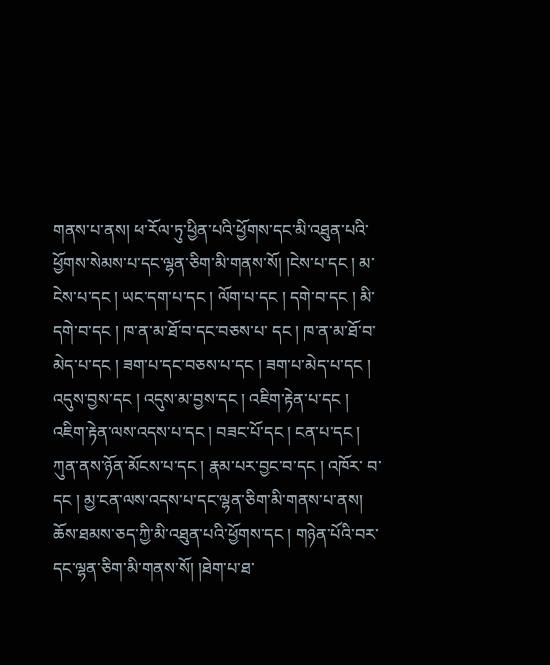གནས་པ་ནས། ཕ་རོལ་ཏུ་ཕྱིན་པའི་ཕྱོགས་དང་མི་འཐུན་པའི་ཕྱོགས་སེམས་པ་དང་ལྷན་ཅིག་མི་གནས་སོ། །ངེས་པ་དང ། མ་ངེས་པ་དང ། ཡང་དག་པ་དང ། ལོག་པ་དང ། དགེ་བ་དང ། མི་དགེ་བ་དང ། ཁ་ན་མ་ཐོ་བ་དང་བཅས་པ་ དང ། ཁ་ན་མ་ཐོ་བ་མེད་པ་དང ། ཟག་པ་དང་བཅས་པ་དང ། ཟག་པ་མེད་པ་དང ། འདུས་བྱས་དང ། འདུས་མ་བྱས་དང ། འཇིག་རྟེན་པ་དང ། འཇིག་རྟེན་ལས་འདས་པ་དང ། བཟང་པོ་དང ། ངན་པ་དང ། ཀུན་ནས་ཉོན་མོངས་པ་དང ། རྣམ་པར་བྱང་བ་དང ། འཁོར་ བ་དང ། མྱ་ངན་ལས་འདས་པ་དང་ལྷན་ཅིག་མི་གནས་པ་ནས། ཆོས་ཐམས་ཅད་ཀྱི་མི་འཐུན་པའི་ཕྱོགས་དང ། གཉེན་པོའི་བར་དང་ལྷན་ཅིག་མི་གནས་སོ། །ཐེག་པ་ཐ་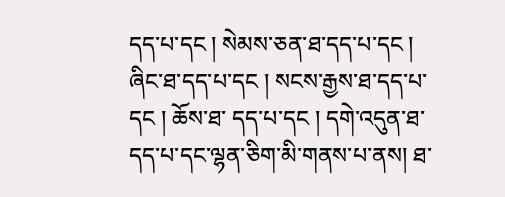དད་པ་དང ། སེམས་ཅན་ཐ་དད་པ་དང ། ཞིང་ཐ་དད་པ་དང ། སངས་རྒྱས་ཐ་དད་པ་དང ། ཆོས་ཐ་ དད་པ་དང ། དགེ་འདུན་ཐ་དད་པ་དང་ལྷན་ཅིག་མི་གནས་པ་ནས། ཐ་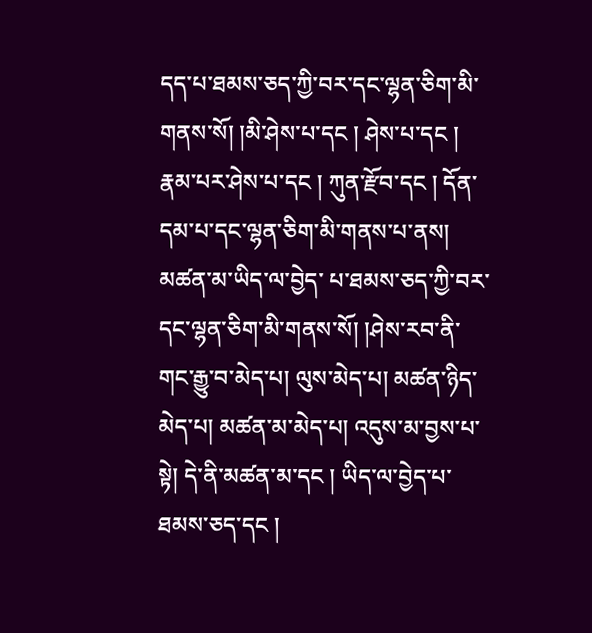དད་པ་ཐམས་ཅད་ཀྱི་བར་དང་ལྷན་ཅིག་མི་གནས་སོ། །མི་ཤེས་པ་དང ། ཤེས་པ་དང ། རྣམ་པར་ཤེས་པ་དང ། ཀུན་རྫོབ་དང ། དོན་དམ་པ་དང་ལྷན་ཅིག་མི་གནས་པ་ནས། མཚན་མ་ཡིད་ལ་བྱེད་ པ་ཐམས་ཅད་ཀྱི་བར་དང་ལྷན་ཅིག་མི་གནས་སོ། །ཤེས་རབ་ནི་གང་རྒྱུ་བ་མེད་པ། ལུས་མེད་པ། མཚན་ཉིད་མེད་པ། མཚན་མ་མེད་པ། འདུས་མ་བྱས་པ་སྟེ། དེ་ནི་མཚན་མ་དང ། ཡིད་ལ་བྱེད་པ་ཐམས་ཅད་དང །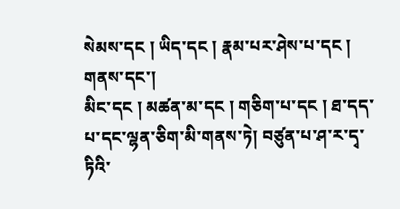སེམས་དང ། ཡིད་དང ། རྣམ་པར་ཤེས་པ་དང ། གནས་དང་།
མིང་དང ། མཚན་མ་དང ། གཅིག་པ་དང ། ཐ་དད་པ་དང་ལྷན་ཅིག་མི་གནས་ཏེ། བཙུན་པ་ཤ་ར་དྭ་ཏིའི་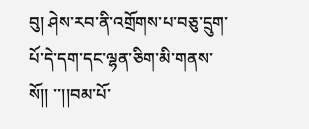བུ། ཤེས་རབ་ནི་འགྲོགས་པ་བཅུ་དྲུག་པོ་དེ་དག་དང་ལྷན་ཅིག་མི་གནས་སོ།། ་་།།བམ་པོ་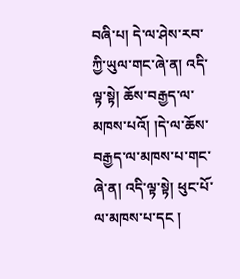བཞི་པ། དེ་ལ་ཤེས་རབ་ཀྱི་ཡུལ་གང་ཞེ་ན། འདི་ལྟ་སྟེ། ཆོས་བརྒྱད་ལ་མཁས་པའོ། །དེ་ལ་ཆོས་བརྒྱད་ལ་མཁས་པ་གང་ཞེ་ན། འདི་ལྟ་སྟེ། ཕུང་པོ་ལ་མཁས་པ་དང །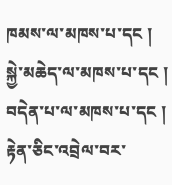ཁམས་ལ་མཁས་པ་དང ། སྐྱེ་མཆེད་ལ་མཁས་པ་དང ། བདེན་པ་ལ་མཁས་པ་དང ། རྟེན་ཅིང་འབྲེལ་བར་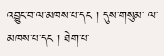འབྱུང་བ་ལ་མཁས་པ་དང ། དུས་གསུམ་ ལ་མཁས་པ་དང ། ཐེག་པ་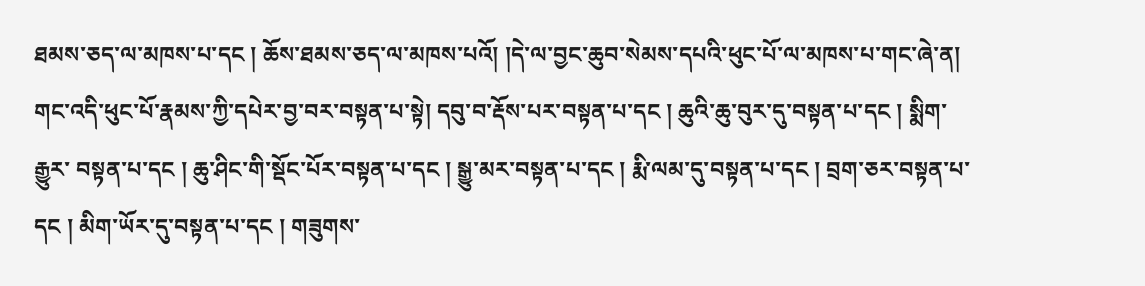ཐམས་ཅད་ལ་མཁས་པ་དང ། ཆོས་ཐམས་ཅད་ལ་མཁས་པའོ། །དེ་ལ་བྱང་ཆུབ་སེམས་དཔའི་ཕུང་པོ་ལ་མཁས་པ་གང་ཞེ་ན། གང་འདི་ཕུང་པོ་རྣམས་ཀྱི་དཔེར་བྱ་བར་བསྟན་པ་སྟེ། དབུ་བ་རྡོས་པར་བསྟན་པ་དང ། ཆུའི་ཆུ་བུར་དུ་བསྟན་པ་དང ། སྨིག་རྒྱུར་ བསྟན་པ་དང ། ཆུ་ཤིང་གི་སྡོང་པོར་བསྟན་པ་དང ། སྒྱུ་མར་བསྟན་པ་དང ། རྨི་ལམ་དུ་བསྟན་པ་དང ། བྲག་ཅར་བསྟན་པ་དང ། མིག་ཡོར་དུ་བསྟན་པ་དང ། གཟུགས་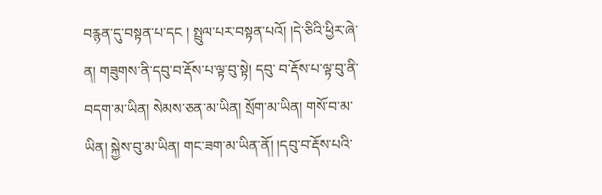བརྙན་དུ་བསྟན་པ་དང ། སྤྲུལ་པར་བསྟན་པའོ། །དེ་ཅིའི་ཕྱིར་ཞེ་ན། གཟུགས་ནི་དབུ་བ་རྡོས་པ་ལྟ་བུ་སྟེ། དབུ་ བ་རྡོས་པ་ལྟ་བུ་ནི་བདག་མ་ཡིན། སེམས་ཅན་མ་ཡིན། སྲོག་མ་ཡིན། གསོ་བ་མ་ཡིན། སྐྱེས་བུ་མ་ཡིན། གང་ཟག་མ་ཡིན་ནོ། །དབུ་བ་རྡོས་པའི་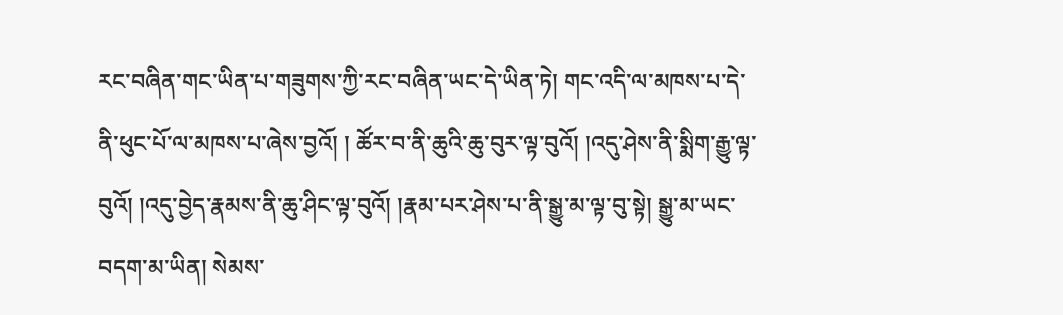རང་བཞིན་གང་ཡིན་པ་གཟུགས་ཀྱི་རང་བཞིན་ཡང་དེ་ཡིན་ཏེ། གང་འདི་ལ་མཁས་པ་དེ་ནི་ཕུང་པོ་ལ་མཁས་པ་ཞེས་བྱའོ། ། ཚོར་བ་ནི་ཆུའི་ཆུ་བུར་ལྟ་བུའོ། །འདུ་ཤེས་ནི་སྨིག་རྒྱུ་ལྟ་བུའོ། །འདུ་བྱེད་རྣམས་ནི་ཆུ་ཤིང་ལྟ་བུའོ། །རྣམ་པར་ཤེས་པ་ནི་སྒྱུ་མ་ལྟ་བུ་སྟེ། སྒྱུ་མ་ཡང་བདག་མ་ཡིན། སེམས་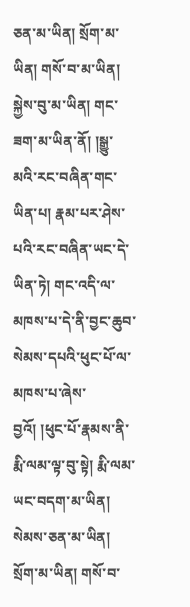ཅན་མ་ཡིན། སྲོག་མ་ཡིན། གསོ་བ་མ་ཡིན། སྐྱེས་བུ་མ་ཡིན། གང་ཟག་མ་ཡིན་ནོ། །སྒྱུ་ མའི་རང་བཞིན་གང་ཡིན་པ། རྣམ་པར་ཤེས་པའི་རང་བཞིན་ཡང་དེ་ཡིན་ཏེ། གང་འདི་ལ་མཁས་པ་དེ་ནི་བྱང་ཆུབ་སེམས་དཔའི་ཕུང་པོ་ལ་མཁས་པ་ཞེས་བྱའོ། །ཕུང་པོ་རྣམས་ནི་རྨི་ལམ་ལྟ་བུ་སྟེ། རྨི་ལམ་ཡང་བདག་མ་ཡིན། སེམས་ཅན་མ་ཡིན། སྲོག་མ་ཡིན། གསོ་བ་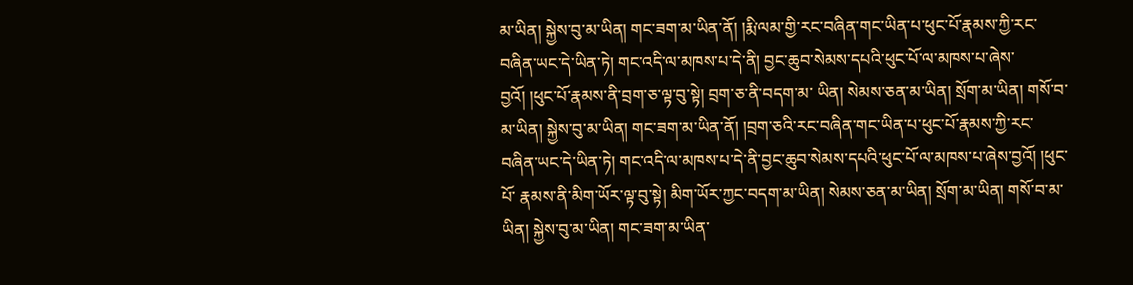མ་ཡིན། སྐྱེས་བུ་མ་ཡིན། གང་ཟག་མ་ཡིན་ནོ། །རྨི་ལམ་གྱི་རང་བཞིན་གང་ཡིན་པ་ཕུང་པོ་རྣམས་ཀྱི་རང་བཞིན་ཡང་དེ་ཡིན་ཏེ། གང་འདི་ལ་མཁས་པ་དེ་ནི། བྱང་ཆུབ་སེམས་དཔའི་ཕུང་པོ་ལ་མཁས་པ་ཞེས་བྱའོ། །ཕུང་པོ་རྣམས་ནི་བྲག་ཅ་ལྟ་བུ་སྟེ། བྲག་ཅ་ནི་བདག་མ་ ཡིན། སེམས་ཅན་མ་ཡིན། སྲོག་མ་ཡིན། གསོ་བ་མ་ཡིན། སྐྱེས་བུ་མ་ཡིན། གང་ཟག་མ་ཡིན་ནོ། །བྲག་ཅའི་རང་བཞིན་གང་ཡིན་པ་ཕུང་པོ་རྣམས་ཀྱི་རང་བཞིན་ཡང་དེ་ཡིན་ཏེ། གང་འདི་ལ་མཁས་པ་དེ་ནི་བྱང་ཆུབ་སེམས་དཔའི་ཕུང་པོ་ལ་མཁས་པ་ཞེས་བྱའོ། །ཕུང་པོ་ རྣམས་ནི་མིག་ཡོར་ལྟ་བུ་སྟེ། མིག་ཡོར་ཀྱང་བདག་མ་ཡིན། སེམས་ཅན་མ་ཡིན། སྲོག་མ་ཡིན། གསོ་བ་མ་ཡིན། སྐྱེས་བུ་མ་ཡིན། གང་ཟག་མ་ཡིན་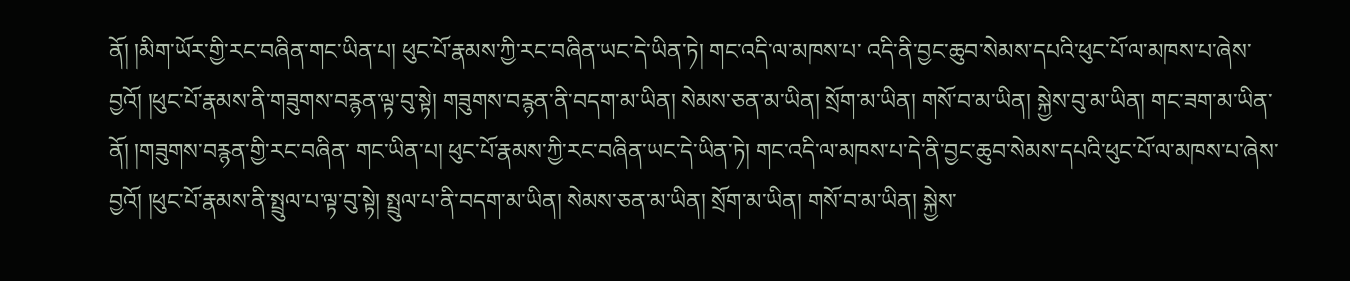ནོ། །མིག་ཡོར་གྱི་རང་བཞིན་གང་ཡིན་པ། ཕུང་པོ་རྣམས་ཀྱི་རང་བཞིན་ཡང་དེ་ཡིན་ཏེ། གང་འདི་ལ་མཁས་པ་ འདི་ནི་བྱང་ཆུབ་སེམས་དཔའི་ཕུང་པོ་ལ་མཁས་པ་ཞེས་བྱའོ། །ཕུང་པོ་རྣམས་ནི་གཟུགས་བརྙན་ལྟ་བུ་སྟེ། གཟུགས་བརྙན་ནི་བདག་མ་ཡིན། སེམས་ཅན་མ་ཡིན། སྲོག་མ་ཡིན། གསོ་བ་མ་ཡིན། སྐྱེས་བུ་མ་ཡིན། གང་ཟག་མ་ཡིན་ནོ། །གཟུགས་བརྙན་གྱི་རང་བཞིན་ གང་ཡིན་པ། ཕུང་པོ་རྣམས་ཀྱི་རང་བཞིན་ཡང་དེ་ཡིན་ཏེ། གང་འདི་ལ་མཁས་པ་དེ་ནི་བྱང་ཆུབ་སེམས་དཔའི་ཕུང་པོ་ལ་མཁས་པ་ཞེས་བྱའོ། །ཕུང་པོ་རྣམས་ནི་སྤྲུལ་པ་ལྟ་བུ་སྟེ། སྤྲུལ་པ་ནི་བདག་མ་ཡིན། སེམས་ཅན་མ་ཡིན། སྲོག་མ་ཡིན། གསོ་བ་མ་ཡིན། སྐྱེས་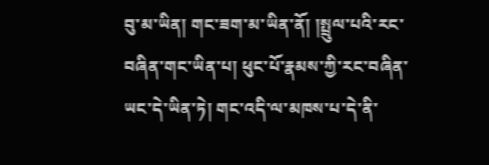བུ་མ་ཡིན། གང་ཟག་མ་ཡིན་ནོ། །སྤྲུལ་པའི་རང་བཞིན་གང་ཡིན་པ། ཕུང་པོ་རྣམས་ཀྱི་རང་བཞིན་ཡང་དེ་ཡིན་ཏེ། གང་འདི་ལ་མཁས་པ་དེ་ནི་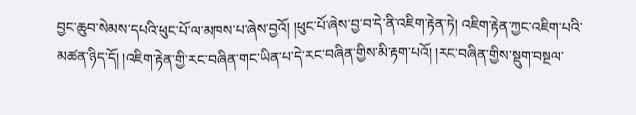བྱང་ཆུབ་སེམས་དཔའི་ཕུང་པོ་ལ་མཁས་པ་ཞེས་བྱའོ། །ཕུང་པོ་ཞེས་བྱ་བ་དེ་ནི་འཇིག་རྟེན་ཏེ། འཇིག་རྟེན་ཀྱང་འཇིག་པའི་ མཚན་ཉིད་དོ། །འཇིག་རྟེན་གྱི་རང་བཞིན་གང་ཡིན་པ་དེ་རང་བཞིན་གྱིས་མི་རྟག་པའོ། །རང་བཞིན་གྱིས་སྡུག་བསྔལ་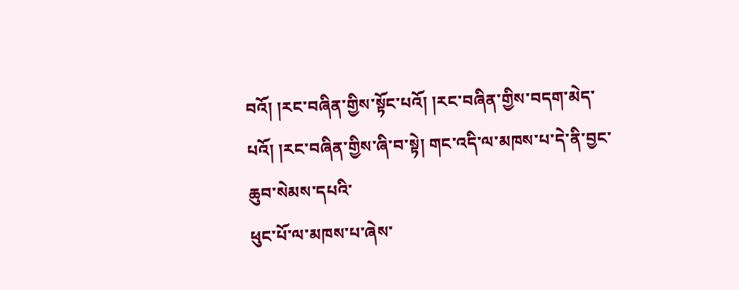བའོ། །རང་བཞིན་གྱིས་སྟོང་པའོ། །རང་བཞིན་གྱིས་བདག་མེད་པའོ། །རང་བཞིན་གྱིས་ཞི་བ་སྟེ། གང་འདི་ལ་མཁས་པ་དེ་ནི་བྱང་ཆུབ་སེམས་དཔའི་
ཕུང་པོ་ལ་མཁས་པ་ཞེས་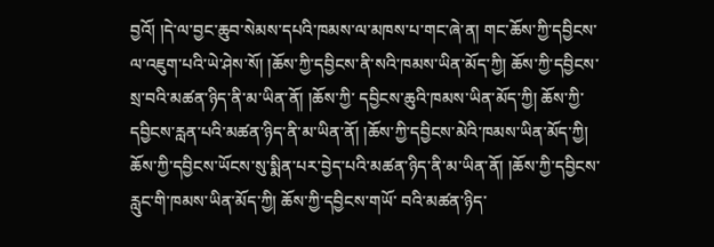བྱའོ། །དེ་ལ་བྱང་ཆུབ་སེམས་དཔའི་ཁམས་ལ་མཁས་པ་གང་ཞེ་ན། གང་ཆོས་ཀྱི་དབྱིངས་ལ་འཇུག་པའི་ཡེ་ཤེས་སོ། །ཆོས་ཀྱི་དབྱིངས་ནི་སའི་ཁམས་ཡིན་མོད་ཀྱི། ཆོས་ཀྱི་དབྱིངས་སྲ་བའི་མཚན་ཉིད་ནི་མ་ཡིན་ནོ། །ཆོས་ཀྱི་ དབྱིངས་ཆུའི་ཁམས་ཡིན་མོད་ཀྱི། ཆོས་ཀྱི་དབྱིངས་རླན་པའི་མཚན་ཉིད་ནི་མ་ཡིན་ནོ། །ཆོས་ཀྱི་དབྱིངས་མེའི་ཁམས་ཡིན་མོད་ཀྱི། ཆོས་ཀྱི་དབྱིངས་ཡོངས་སུ་སྨིན་པར་བྱེད་པའི་མཚན་ཉིད་ནི་མ་ཡིན་ནོ། །ཆོས་ཀྱི་དབྱིངས་རླུང་གི་ཁམས་ཡིན་མོད་ཀྱི། ཆོས་ཀྱི་དབྱིངས་གཡོ་ བའི་མཚན་ཉིད་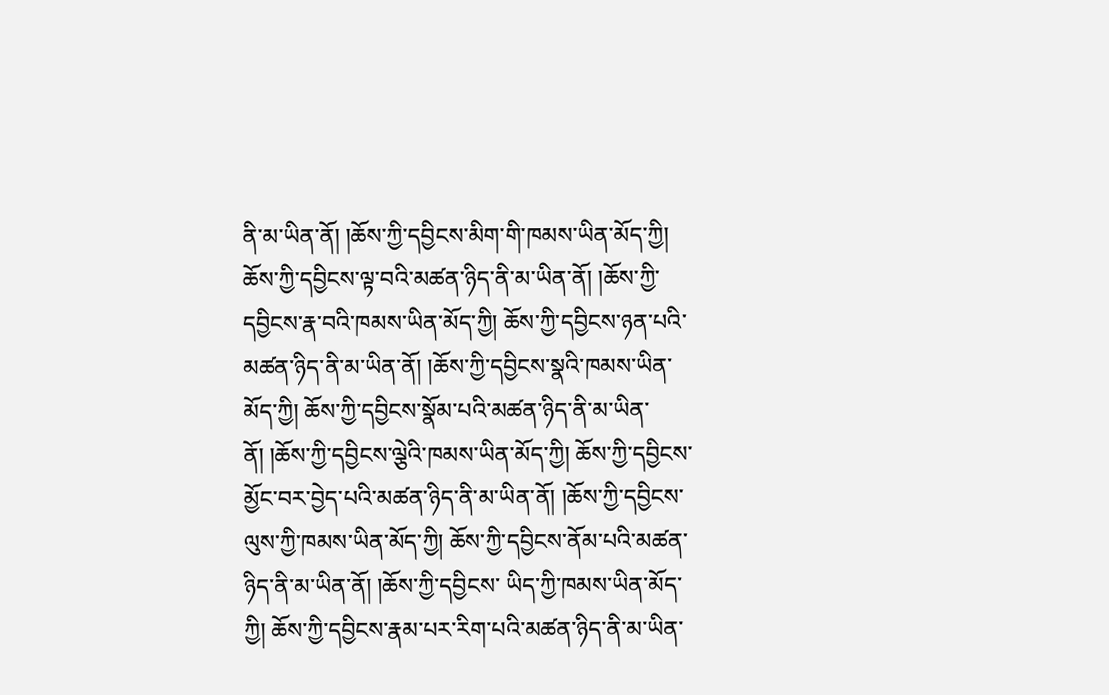ནི་མ་ཡིན་ནོ། །ཆོས་ཀྱི་དབྱིངས་མིག་གི་ཁམས་ཡིན་མོད་ཀྱི། ཆོས་ཀྱི་དབྱིངས་ལྟ་བའི་མཚན་ཉིད་ནི་མ་ཡིན་ནོ། །ཆོས་ཀྱི་དབྱིངས་རྣ་བའི་ཁམས་ཡིན་མོད་ཀྱི། ཆོས་ཀྱི་དབྱིངས་ཉན་པའི་མཚན་ཉིད་ནི་མ་ཡིན་ནོ། །ཆོས་ཀྱི་དབྱིངས་སྣའི་ཁམས་ཡིན་མོད་ཀྱི། ཆོས་ཀྱི་དབྱིངས་སྣོམ་པའི་མཚན་ཉིད་ནི་མ་ཡིན་ནོ། །ཆོས་ཀྱི་དབྱིངས་ལྕེའི་ཁམས་ཡིན་མོད་ཀྱི། ཆོས་ཀྱི་དབྱིངས་མྱོང་བར་བྱེད་པའི་མཚན་ཉིད་ནི་མ་ཡིན་ནོ། །ཆོས་ཀྱི་དབྱིངས་ལུས་ཀྱི་ཁམས་ཡིན་མོད་ཀྱི། ཆོས་ཀྱི་དབྱིངས་ནོམ་པའི་མཚན་ཉིད་ནི་མ་ཡིན་ནོ། །ཆོས་ཀྱི་དབྱིངས་ ཡིད་ཀྱི་ཁམས་ཡིན་མོད་ཀྱི། ཆོས་ཀྱི་དབྱིངས་རྣམ་པར་རིག་པའི་མཚན་ཉིད་ནི་མ་ཡིན་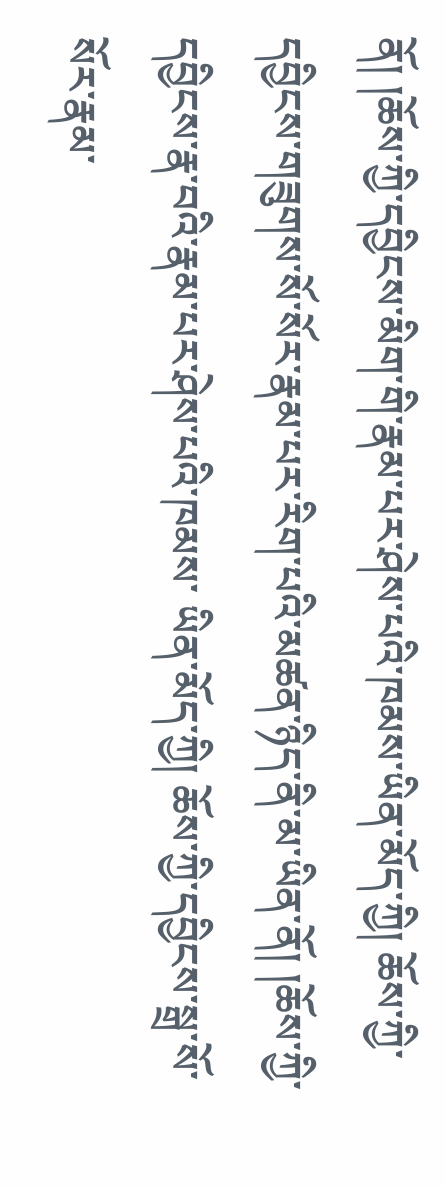ནོ། །ཆོས་ཀྱི་དབྱིངས་མིག་གི་རྣམ་པར་ཤེས་པའི་ཁམས་ཡིན་མོད་ཀྱི། ཆོས་ཀྱི་དབྱིངས་གཟུགས་སོ་སོར་རྣམ་པར་རིག་པའི་མཚན་ཉིད་ནི་མ་ཡིན་ནོ། །ཆོས་ཀྱི་དབྱིངས་རྣ་བའི་རྣམ་པར་ཤེས་པའི་ཁམས་ ཡིན་མོད་ཀྱི། ཆོས་ཀྱི་དབྱིངས་སྒྲ་སོ་སོར་རྣམ་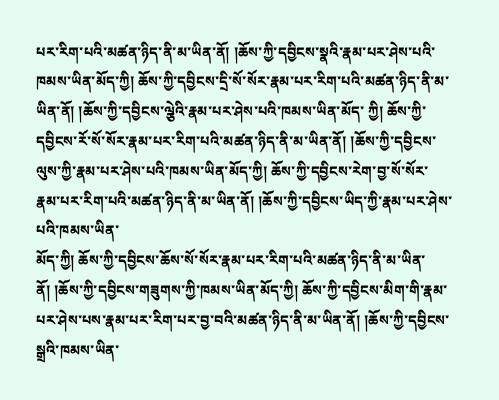པར་རིག་པའི་མཚན་ཉིད་ནི་མ་ཡིན་ནོ། །ཆོས་ཀྱི་དབྱིངས་སྣའི་རྣམ་པར་ཤེས་པའི་ཁམས་ཡིན་མོད་ཀྱི། ཆོས་ཀྱི་དབྱིངས་དྲི་སོ་སོར་རྣམ་པར་རིག་པའི་མཚན་ཉིད་ནི་མ་ཡིན་ནོ། །ཆོས་ཀྱི་དབྱིངས་ལྕེའི་རྣམ་པར་ཤེས་པའི་ཁམས་ཡིན་མོད་ ཀྱི། ཆོས་ཀྱི་དབྱིངས་རོ་སོ་སོར་རྣམ་པར་རིག་པའི་མཚན་ཉིད་ནི་མ་ཡིན་ནོ། །ཆོས་ཀྱི་དབྱིངས་ལུས་ཀྱི་རྣམ་པར་ཤེས་པའི་ཁམས་ཡིན་མོད་ཀྱི། ཆོས་ཀྱི་དབྱིངས་རེག་བྱ་སོ་སོར་རྣམ་པར་རིག་པའི་མཚན་ཉིད་ནི་མ་ཡིན་ནོ། །ཆོས་ཀྱི་དབྱིངས་ཡིད་ཀྱི་རྣམ་པར་ཤེས་པའི་ཁམས་ཡིན་
མོད་ཀྱི། ཆོས་ཀྱི་དབྱིངས་ཆོས་སོ་སོར་རྣམ་པར་རིག་པའི་མཚན་ཉིད་ནི་མ་ཡིན་ནོ། །ཆོས་ཀྱི་དབྱིངས་གཟུགས་ཀྱི་ཁམས་ཡིན་མོད་ཀྱི། ཆོས་ཀྱི་དབྱིངས་མིག་གི་རྣམ་པར་ཤེས་པས་རྣམ་པར་རིག་པར་བྱ་བའི་མཚན་ཉིད་ནི་མ་ཡིན་ནོ། །ཆོས་ཀྱི་དབྱིངས་སྒྲའི་ཁམས་ཡིན་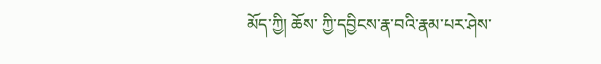མོད་ཀྱི། ཆོས་ ཀྱི་དབྱིངས་རྣ་བའི་རྣམ་པར་ཤེས་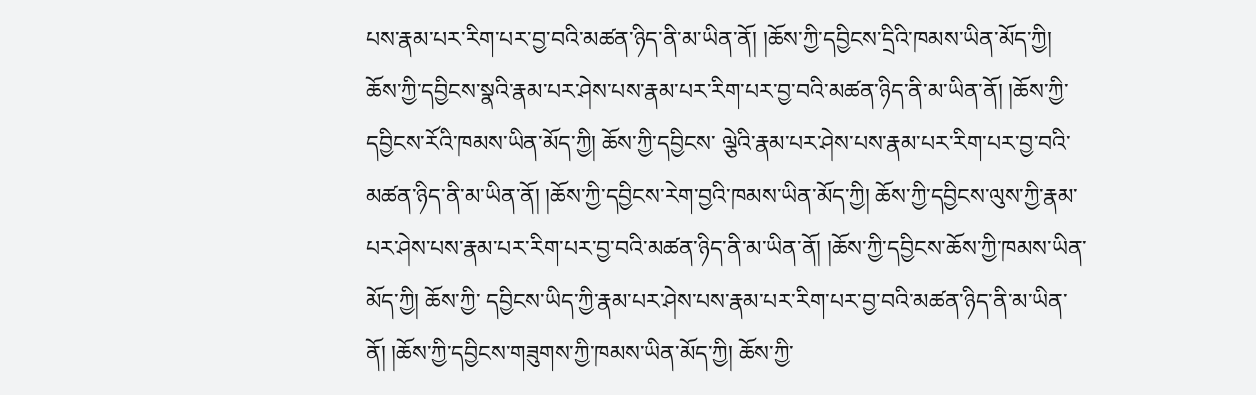པས་རྣམ་པར་རིག་པར་བྱ་བའི་མཚན་ཉིད་ནི་མ་ཡིན་ནོ། །ཆོས་ཀྱི་དབྱིངས་དྲིའི་ཁམས་ཡིན་མོད་ཀྱི། ཆོས་ཀྱི་དབྱིངས་སྣའི་རྣམ་པར་ཤེས་པས་རྣམ་པར་རིག་པར་བྱ་བའི་མཚན་ཉིད་ནི་མ་ཡིན་ནོ། །ཆོས་ཀྱི་དབྱིངས་རོའི་ཁམས་ཡིན་མོད་ཀྱི། ཆོས་ཀྱི་དབྱིངས་ ལྕེའི་རྣམ་པར་ཤེས་པས་རྣམ་པར་རིག་པར་བྱ་བའི་མཚན་ཉིད་ནི་མ་ཡིན་ནོ། །ཆོས་ཀྱི་དབྱིངས་རེག་བྱའི་ཁམས་ཡིན་མོད་ཀྱི། ཆོས་ཀྱི་དབྱིངས་ལུས་ཀྱི་རྣམ་པར་ཤེས་པས་རྣམ་པར་རིག་པར་བྱ་བའི་མཚན་ཉིད་ནི་མ་ཡིན་ནོ། །ཆོས་ཀྱི་དབྱིངས་ཆོས་ཀྱི་ཁམས་ཡིན་མོད་ཀྱི། ཆོས་ཀྱི་ དབྱིངས་ཡིད་ཀྱི་རྣམ་པར་ཤེས་པས་རྣམ་པར་རིག་པར་བྱ་བའི་མཚན་ཉིད་ནི་མ་ཡིན་ནོ། །ཆོས་ཀྱི་དབྱིངས་གཟུགས་ཀྱི་ཁམས་ཡིན་མོད་ཀྱི། ཆོས་ཀྱི་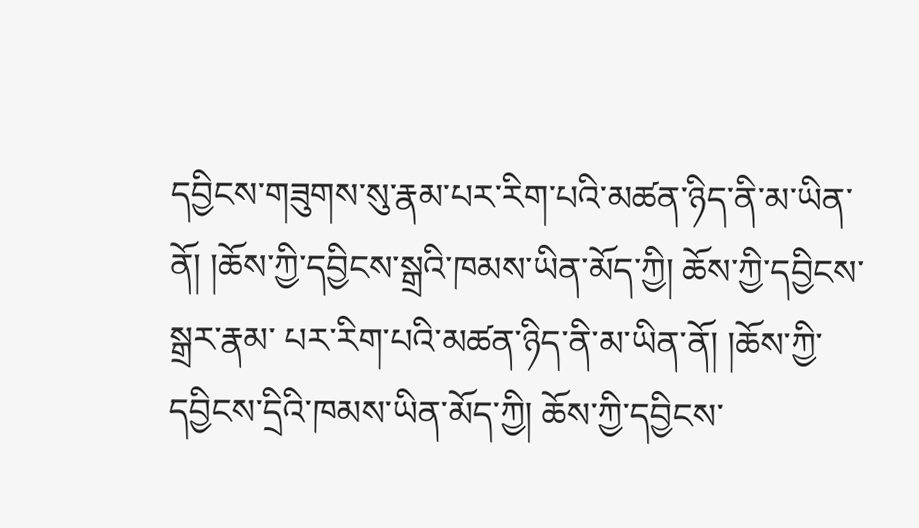དབྱིངས་གཟུགས་སུ་རྣམ་པར་རིག་པའི་མཚན་ཉིད་ནི་མ་ཡིན་ནོ། །ཆོས་ཀྱི་དབྱིངས་སྒྲའི་ཁམས་ཡིན་མོད་ཀྱི། ཆོས་ཀྱི་དབྱིངས་སྒྲར་རྣམ་ པར་རིག་པའི་མཚན་ཉིད་ནི་མ་ཡིན་ནོ། །ཆོས་ཀྱི་དབྱིངས་དྲིའི་ཁམས་ཡིན་མོད་ཀྱི། ཆོས་ཀྱི་དབྱིངས་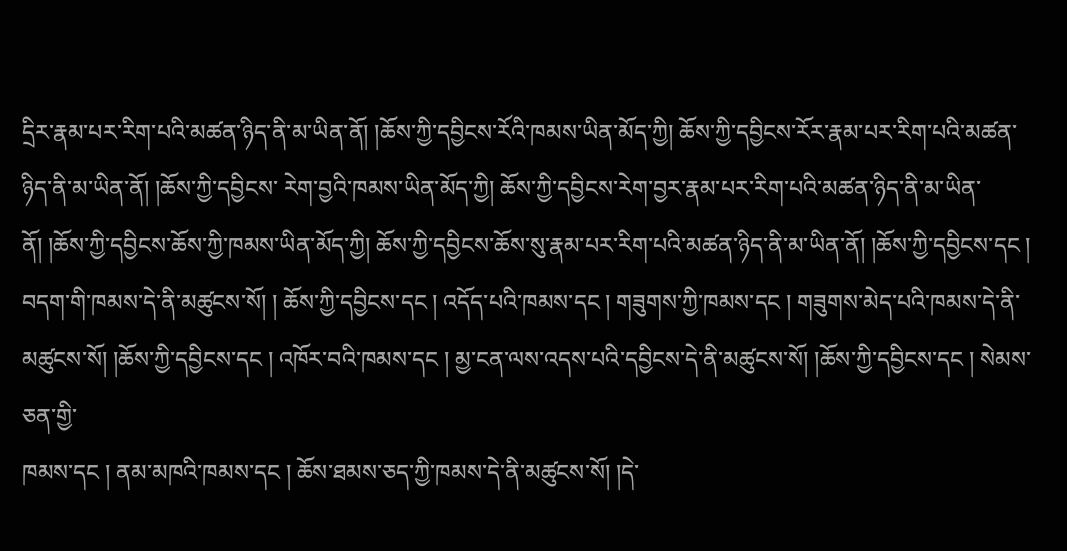དྲིར་རྣམ་པར་རིག་པའི་མཚན་ཉིད་ནི་མ་ཡིན་ནོ། །ཆོས་ཀྱི་དབྱིངས་རོའི་ཁམས་ཡིན་མོད་ཀྱི། ཆོས་ཀྱི་དབྱིངས་རོར་རྣམ་པར་རིག་པའི་མཚན་ཉིད་ནི་མ་ཡིན་ནོ། །ཆོས་ཀྱི་དབྱིངས་ རེག་བྱའི་ཁམས་ཡིན་མོད་ཀྱི། ཆོས་ཀྱི་དབྱིངས་རེག་བྱར་རྣམ་པར་རིག་པའི་མཚན་ཉིད་ནི་མ་ཡིན་ནོ། །ཆོས་ཀྱི་དབྱིངས་ཆོས་ཀྱི་ཁམས་ཡིན་མོད་ཀྱི། ཆོས་ཀྱི་དབྱིངས་ཆོས་སུ་རྣམ་པར་རིག་པའི་མཚན་ཉིད་ནི་མ་ཡིན་ནོ། །ཆོས་ཀྱི་དབྱིངས་དང ། བདག་གི་ཁམས་དེ་ནི་མཚུངས་སོ། ། ཆོས་ཀྱི་དབྱིངས་དང ། འདོད་པའི་ཁམས་དང ། གཟུགས་ཀྱི་ཁམས་དང ། གཟུགས་མེད་པའི་ཁམས་དེ་ནི་མཚུངས་སོ། །ཆོས་ཀྱི་དབྱིངས་དང ། འཁོར་བའི་ཁམས་དང ། མྱ་ངན་ལས་འདས་པའི་དབྱིངས་དེ་ནི་མཚུངས་སོ། །ཆོས་ཀྱི་དབྱིངས་དང ། སེམས་ཅན་གྱི་
ཁམས་དང ། ནམ་མཁའི་ཁམས་དང ། ཆོས་ཐམས་ཅད་ཀྱི་ཁམས་དེ་ནི་མཚུངས་སོ། །དེ་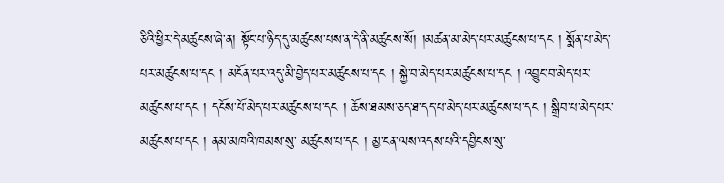ཅིའི་ཕྱིར་དེ་མཚུངས་ཞེ་ན། སྟོང་པ་ཉིད་དུ་མཚུངས་པས་ན་དེ་ནི་མཚུངས་སོ། །མཚན་མ་མེད་པར་མཚུངས་པ་དང ། སྨོན་པ་མེད་པར་མཚུངས་པ་དང ། མངོན་པར་འདུ་མི་བྱེད་པར་མཚུངས་པ་དང ། སྐྱེ་བ་མེད་པར་མཚུངས་པ་དང ། འབྱུང་བ་མེད་པར་མཚུངས་པ་དང ། དངོས་པོ་མེད་པར་མཚུངས་པ་དང ། ཆོས་ཐམས་ཅད་ཐ་དད་པ་མེད་པར་མཚུངས་པ་དང ། སྒྲིབ་པ་མེད་པར་མཚུངས་པ་དང ། ནམ་མཁའི་ཁམས་སུ་ མཚུངས་པ་དང ། མྱ་ངན་ལས་འདས་པའི་དབྱིངས་སུ་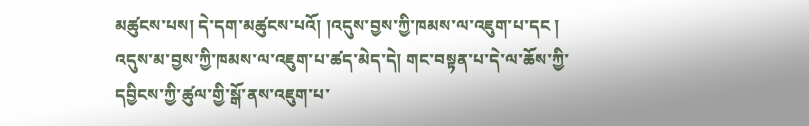མཚུངས་པས། དེ་དག་མཚུངས་པའོ། །འདུས་བྱས་ཀྱི་ཁམས་ལ་འཇུག་པ་དང ། འདུས་མ་བྱས་ཀྱི་ཁམས་ལ་འཇུག་པ་ཚད་མེད་དེ། གང་བསྟན་པ་དེ་ལ་ཆོས་ཀྱི་དབྱིངས་ཀྱི་ཚུལ་གྱི་སྒོ་ནས་འཇུག་པ་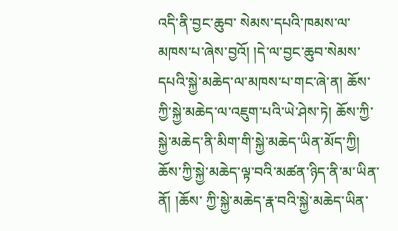འདི་ནི་བྱང་ཆུབ་ སེམས་དཔའི་ཁམས་ལ་མཁས་པ་ཞེས་བྱའོ། །དེ་ལ་བྱང་ཆུབ་སེམས་དཔའི་སྐྱེ་མཆེད་ལ་མཁས་པ་གང་ཞེ་ན། ཆོས་ཀྱི་སྐྱེ་མཆེད་ལ་འཇུག་པའི་ཡེ་ཤེས་ཏེ། ཆོས་ཀྱི་སྐྱེ་མཆེད་ནི་མིག་གི་སྐྱེ་མཆེད་ཡིན་མོད་ཀྱི། ཆོས་ཀྱི་སྐྱེ་མཆེད་ལྟ་བའི་མཚན་ཉིད་ནི་མ་ཡིན་ནོ། །ཆོས་ ཀྱི་སྐྱེ་མཆེད་རྣ་བའི་སྐྱེ་མཆེད་ཡིན་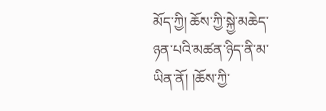མོད་ཀྱི། ཆོས་ཀྱི་སྐྱེ་མཆེད་ཉན་པའི་མཚན་ཉིད་ནི་མ་ཡིན་ནོ། །ཆོས་ཀྱི་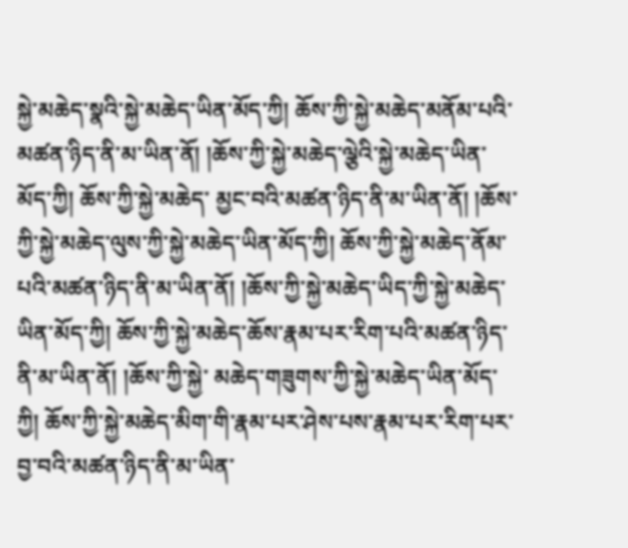སྐྱེ་མཆེད་སྣའི་སྐྱེ་མཆེད་ཡིན་མོད་ཀྱི། ཆོས་ཀྱི་སྐྱེ་མཆེད་མནོམ་པའི་མཚན་ཉིད་ནི་མ་ཡིན་ནོ། །ཆོས་ཀྱི་སྐྱེ་མཆེད་ལྕེའི་སྐྱེ་མཆེད་ཡིན་མོད་ཀྱི། ཆོས་ཀྱི་སྐྱེ་མཆེད་ མྱང་བའི་མཚན་ཉིད་ནི་མ་ཡིན་ནོ། །ཆོས་ཀྱི་སྐྱེ་མཆེད་ལུས་ཀྱི་སྐྱེ་མཆེད་ཡིན་མོད་ཀྱི། ཆོས་ཀྱི་སྐྱེ་མཆེད་ནོམ་པའི་མཚན་ཉིད་ནི་མ་ཡིན་ནོ། །ཆོས་ཀྱི་སྐྱེ་མཆེད་ཡིད་ཀྱི་སྐྱེ་མཆེད་ཡིན་མོད་ཀྱི། ཆོས་ཀྱི་སྐྱེ་མཆེད་ཆོས་རྣམ་པར་རིག་པའི་མཚན་ཉིད་ནི་མ་ཡིན་ནོ། །ཆོས་ཀྱི་སྐྱེ་ མཆེད་གཟུགས་ཀྱི་སྐྱེ་མཆེད་ཡིན་མོད་ཀྱི། ཆོས་ཀྱི་སྐྱེ་མཆེད་མིག་གི་རྣམ་པར་ཤེས་པས་རྣམ་པར་རིག་པར་བྱ་བའི་མཚན་ཉིད་ནི་མ་ཡིན་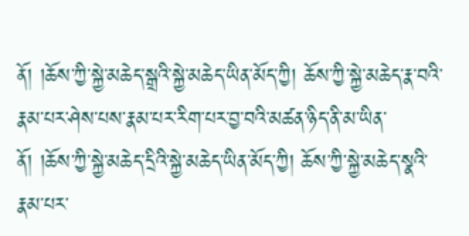ནོ། །ཆོས་ཀྱི་སྐྱེ་མཆེད་སྒྲའི་སྐྱེ་མཆེད་ཡིན་མོད་ཀྱི། ཆོས་ཀྱི་སྐྱེ་མཆེད་རྣ་བའི་རྣམ་པར་ཤེས་པས་རྣམ་པར་རིག་པར་བྱ་བའི་མཚན་ཉིད་ནི་མ་ཡིན་
ནོ། །ཆོས་ཀྱི་སྐྱེ་མཆེད་དྲིའི་སྐྱེ་མཆེད་ཡིན་མོད་ཀྱི། ཆོས་ཀྱི་སྐྱེ་མཆེད་སྣའི་རྣམ་པར་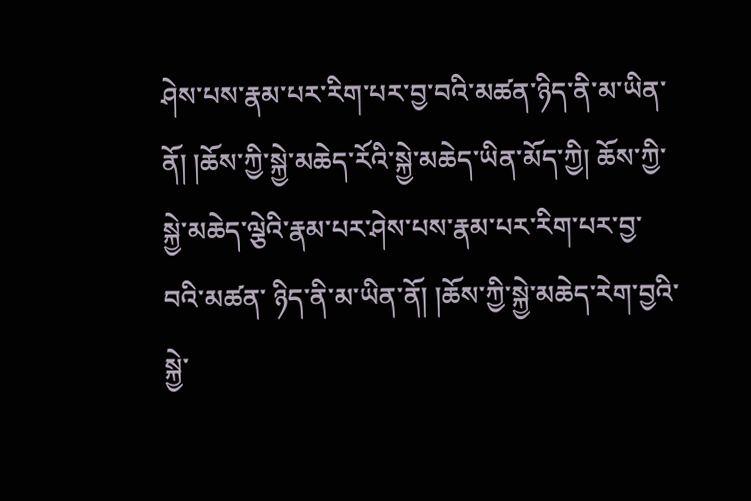ཤེས་པས་རྣམ་པར་རིག་པར་བྱ་བའི་མཚན་ཉིད་ནི་མ་ཡིན་ནོ། །ཆོས་ཀྱི་སྐྱེ་མཆེད་རོའི་སྐྱེ་མཆེད་ཡིན་མོད་ཀྱི། ཆོས་ཀྱི་སྐྱེ་མཆེད་ལྕེའི་རྣམ་པར་ཤེས་པས་རྣམ་པར་རིག་པར་བྱ་བའི་མཚན་ ཉིད་ནི་མ་ཡིན་ནོ། །ཆོས་ཀྱི་སྐྱེ་མཆེད་རེག་བྱའི་སྐྱེ་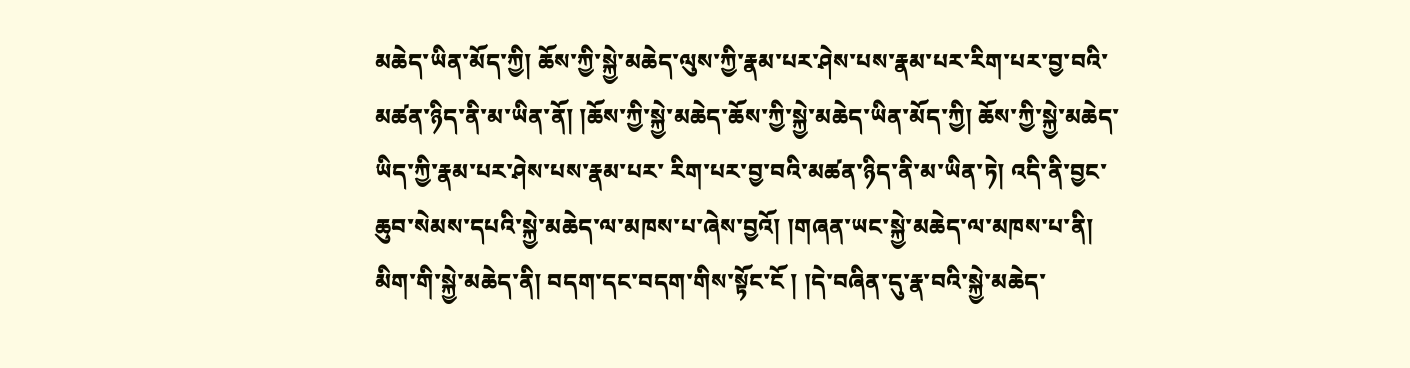མཆེད་ཡིན་མོད་ཀྱི། ཆོས་ཀྱི་སྐྱེ་མཆེད་ལུས་ཀྱི་རྣམ་པར་ཤེས་པས་རྣམ་པར་རིག་པར་བྱ་བའི་མཚན་ཉིད་ནི་མ་ཡིན་ནོ། །ཆོས་ཀྱི་སྐྱེ་མཆེད་ཆོས་ཀྱི་སྐྱེ་མཆེད་ཡིན་མོད་ཀྱི། ཆོས་ཀྱི་སྐྱེ་མཆེད་ཡིད་ཀྱི་རྣམ་པར་ཤེས་པས་རྣམ་པར་ རིག་པར་བྱ་བའི་མཚན་ཉིད་ནི་མ་ཡིན་ཏེ། འདི་ནི་བྱང་ཆུབ་སེམས་དཔའི་སྐྱེ་མཆེད་ལ་མཁས་པ་ཞེས་བྱའོ། །གཞན་ཡང་སྐྱེ་མཆེད་ལ་མཁས་པ་ནི། མིག་གི་སྐྱེ་མཆེད་ནི། བདག་དང་བདག་གིས་སྟོང་ངོ ། །དེ་བཞིན་དུ་རྣ་བའི་སྐྱེ་མཆེད་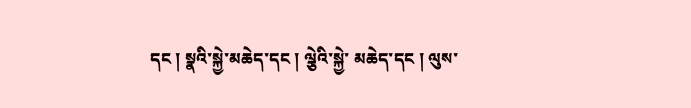དང ། སྣའི་སྐྱེ་མཆེད་དང ། ལྕེའི་སྐྱེ་ མཆེད་དང ། ལུས་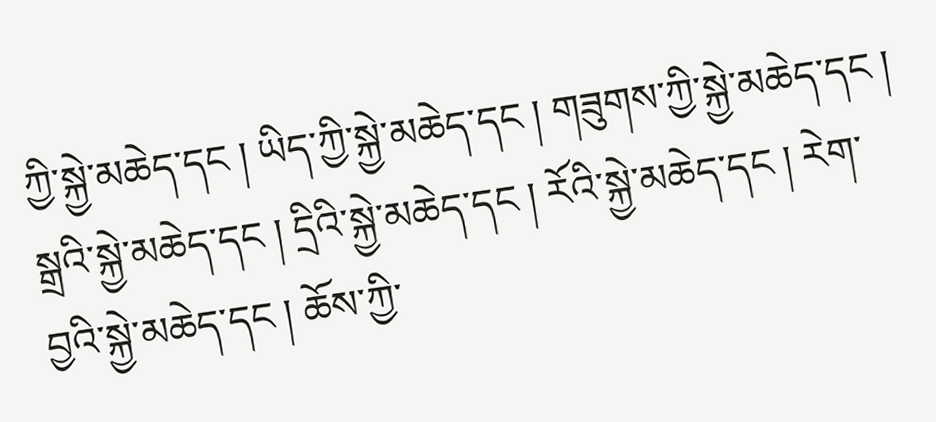ཀྱི་སྐྱེ་མཆེད་དང ། ཡིད་ཀྱི་སྐྱེ་མཆེད་དང ། གཟུགས་ཀྱི་སྐྱེ་མཆེད་དང ། སྒྲའི་སྐྱེ་མཆེད་དང ། དྲིའི་སྐྱེ་མཆེད་དང ། རོའི་སྐྱེ་མཆེད་དང ། རེག་བྱའི་སྐྱེ་མཆེད་དང ། ཆོས་ཀྱི་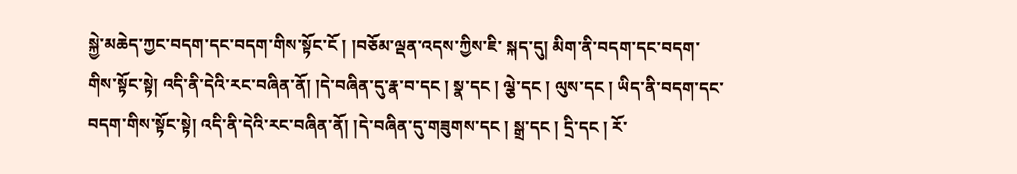སྐྱེ་མཆེད་ཀྱང་བདག་དང་བདག་གིས་སྟོང་ངོ ། །བཅོམ་ལྡན་འདས་ཀྱིས་ཇི་ སྐད་དུ། མིག་ནི་བདག་དང་བདག་གིས་སྟོང་སྟེ། འདི་ནི་དེའི་རང་བཞིན་ནོ། །དེ་བཞིན་དུ་རྣ་བ་དང ། སྣ་དང ། ལྕེ་དང ། ལུས་དང ། ཡིད་ནི་བདག་དང་བདག་གིས་སྟོང་སྟེ། འདི་ནི་དེའི་རང་བཞིན་ནོ། །དེ་བཞིན་དུ་གཟུགས་དང ། སྒྲ་དང ། དྲི་དང ། རོ་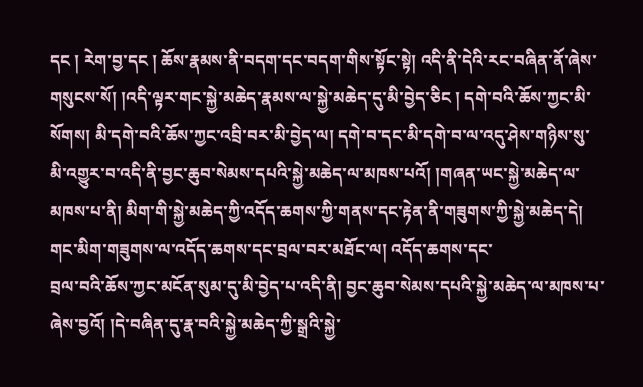དང ། རེག་བྱ་དང ། ཆོས་རྣམས་ནི་བདག་དང་བདག་གིས་སྟོང་སྟེ། འདི་ནི་དེའི་རང་བཞིན་ནོ་ཞེས་གསུངས་སོ། །འདི་ལྟར་གང་སྐྱེ་མཆེད་རྣམས་ལ་སྐྱེ་མཆེད་དུ་མི་བྱེད་ཅིང ། དགེ་བའི་ཆོས་ཀྱང་མི་སོགས། མི་དགེ་བའི་ཆོས་ཀྱང་འབྲི་བར་མི་བྱེད་ལ། དགེ་བ་དང་མི་དགེ་བ་ལ་འདུ་ཤེས་གཉིས་སུ་ མི་འགྱུར་བ་འདི་ནི་བྱང་ཆུབ་སེམས་དཔའི་སྐྱེ་མཆེད་ལ་མཁས་པའོ། །གཞན་ཡང་སྐྱེ་མཆེད་ལ་མཁས་པ་ནི། མིག་གི་སྐྱེ་མཆེད་ཀྱི་འདོད་ཆགས་ཀྱི་གནས་དང་རྟེན་ནི་གཟུགས་ཀྱི་སྐྱེ་མཆེད་དེ། གང་མིག་གཟུགས་ལ་འདོད་ཆགས་དང་བྲལ་བར་མཐོང་ལ། འདོད་ཆགས་དང་
བྲལ་བའི་ཆོས་ཀྱང་མངོན་སུམ་དུ་མི་བྱེད་པ་འདི་ནི། བྱང་ཆུབ་སེམས་དཔའི་སྐྱེ་མཆེད་ལ་མཁས་པ་ཞེས་བྱའོ། །དེ་བཞིན་དུ་རྣ་བའི་སྐྱེ་མཆེད་ཀྱི་སྒྲའི་སྐྱེ་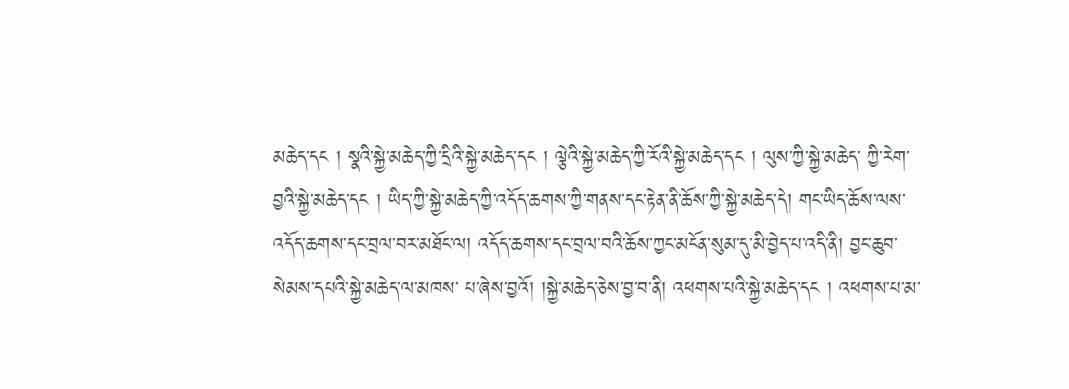མཆེད་དང ། སྣའི་སྐྱེ་མཆེད་ཀྱི་དྲིའི་སྐྱེ་མཆེད་དང ། ལྕེའི་སྐྱེ་མཆེད་ཀྱི་རོའི་སྐྱེ་མཆེད་དང ། ལུས་ཀྱི་སྐྱེ་མཆེད་ ཀྱི་རེག་བྱའི་སྐྱེ་མཆེད་དང ། ཡིད་ཀྱི་སྐྱེ་མཆེད་ཀྱི་འདོད་ཆགས་ཀྱི་གནས་དང་རྟེན་ནི་ཆོས་ཀྱི་སྐྱེ་མཆེད་དེ། གང་ཡིད་ཆོས་ལས་འདོད་ཆགས་དང་བྲལ་བར་མཐོང་ལ། འདོད་ཆགས་དང་བྲལ་བའི་ཆོས་ཀྱང་མངོན་སུམ་དུ་མི་བྱེད་པ་འདི་ནི། བྱང་ཆུབ་སེམས་དཔའི་སྐྱེ་མཆེད་ལ་མཁས་ པ་ཞེས་བྱའོ། །སྐྱེ་མཆེད་ཅེས་བྱ་བ་ནི། འཕགས་པའི་སྐྱེ་མཆེད་དང ། འཕགས་པ་མ་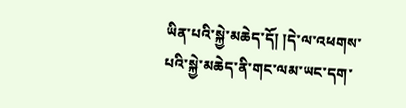ཡིན་པའི་སྐྱེ་མཆེད་དོ། །དེ་ལ་འཕགས་པའི་སྐྱེ་མཆེད་ནི་གང་ལམ་ཡང་དག་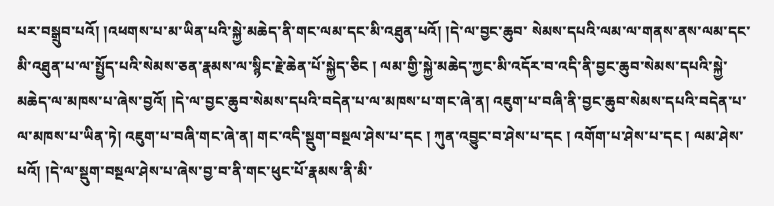པར་བསྒྲུབ་པའོ། །འཕགས་པ་མ་ཡིན་པའི་སྐྱེ་མཆེད་ནི་གང་ལམ་དང་མི་འཐུན་པའོ། །དེ་ལ་བྱང་ཆུབ་ སེམས་དཔའི་ལམ་ལ་གནས་ནས་ལམ་དང་མི་འཐུན་པ་ལ་སྤྱོད་པའི་སེམས་ཅན་རྣམས་ལ་སྙིང་རྗེ་ཆེན་པོ་སྐྱེད་ཅིང ། ལམ་གྱི་སྐྱེ་མཆེད་ཀྱང་མི་འདོར་བ་འདི་ནི་བྱང་ཆུབ་སེམས་དཔའི་སྐྱེ་མཆེད་ལ་མཁས་པ་ཞེས་བྱའོ། །དེ་ལ་བྱང་ཆུབ་སེམས་དཔའི་བདེན་པ་ལ་མཁས་པ་གང་ཞེ་ན། འཇུག་པ་བཞི་ནི་བྱང་ཆུབ་སེམས་དཔའི་བདེན་པ་ལ་མཁས་པ་ཡིན་ཏེ། འཇུག་པ་བཞི་གང་ཞེ་ན། གང་འདི་སྡུག་བསྔལ་ཤེས་པ་དང ། ཀུན་འབྱུང་བ་ཤེས་པ་དང ། འགོག་པ་ཤེས་པ་དང ། ལམ་ཤེས་པའོ། །དེ་ལ་སྡུག་བསྔལ་ཤེས་པ་ཞེས་བྱ་བ་ནི་གང་ཕུང་པོ་རྣམས་ནི་མི་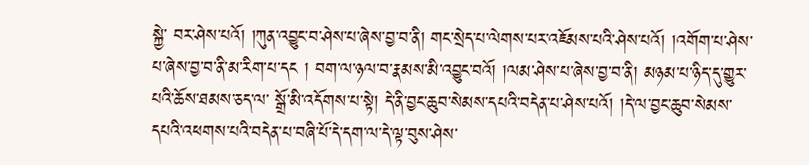སྐྱེ་ བར་ཤེས་པའོ། །ཀུན་འབྱུང་བ་ཤེས་པ་ཞེས་བྱ་བ་ནི། གང་སྲེད་པ་ལེགས་པར་འཇོམས་པའི་ཤེས་པའོ། །འགོག་པ་ཤེས་པ་ཞེས་བྱ་བ་ནི་མ་རིག་པ་དང ། བག་ལ་ཉལ་བ་རྣམས་མི་འབྱུང་བའོ། །ལམ་ཤེས་པ་ཞེས་བྱ་བ་ནི། མཉམ་པ་ཉིད་དུ་གྱུར་པའི་ཆོས་ཐམས་ཅད་ལ་ སྒྲོ་མི་འདོགས་པ་སྟེ། དེ་ནི་བྱང་ཆུབ་སེམས་དཔའི་བདེན་པ་ཤེས་པའོ། །དེ་ལ་བྱང་ཆུབ་སེམས་དཔའི་འཕགས་པའི་བདེན་པ་བཞི་པོ་དེ་དག་ལ་དེ་ལྟ་བུས་ཤེས་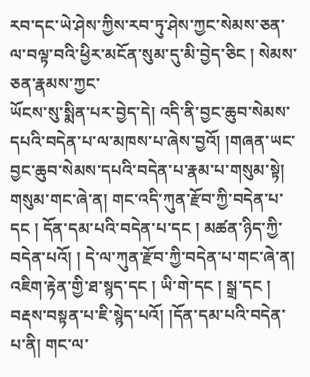རབ་དང་ཡེ་ཤེས་ཀྱིས་རབ་ཏུ་ཤེས་ཀྱང་སེམས་ཅན་ལ་བལྟ་བའི་ཕྱིར་མངོན་སུམ་དུ་མི་བྱེད་ཅིང ། སེམས་ཅན་རྣམས་ཀྱང་
ཡོངས་སུ་སྨིན་པར་བྱེད་དེ། འདི་ནི་བྱང་ཆུབ་སེམས་དཔའི་བདེན་པ་ལ་མཁས་པ་ཞེས་བྱའོ། །གཞན་ཡང་བྱང་ཆུབ་སེམས་དཔའི་བདེན་པ་རྣམ་པ་གསུམ་སྟེ། གསུམ་གང་ཞེ་ན། གང་འདི་ཀུན་རྫོབ་ཀྱི་བདེན་པ་དང ། དོན་དམ་པའི་བདེན་པ་དང ། མཚན་ཉིད་ཀྱི་བདེན་པའོ། ། དེ་ལ་ཀུན་རྫོབ་ཀྱི་བདེན་པ་གང་ཞེ་ན། འཇིག་རྟེན་གྱི་ཐ་སྙད་དང ། ཡི་གེ་དང ། སྒྲ་དང ། བརྡས་བསྟན་པ་ཇི་སྙེད་པའོ། །དོན་དམ་པའི་བདེན་པ་ནི། གང་ལ་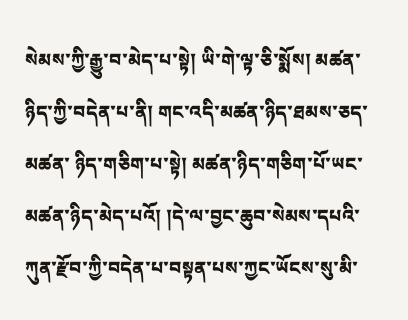སེམས་ཀྱི་རྒྱུ་བ་མེད་པ་སྟེ། ཡི་གེ་ལྟ་ཅི་སྨོས། མཚན་ཉིད་ཀྱི་བདེན་པ་ནི། གང་འདི་མཚན་ཉིད་ཐམས་ཅད་མཚན་ ཉིད་གཅིག་པ་སྟེ། མཚན་ཉིད་གཅིག་པོ་ཡང་མཚན་ཉིད་མེད་པའོ། །དེ་ལ་བྱང་ཆུབ་སེམས་དཔའི་ཀུན་རྫོབ་ཀྱི་བདེན་པ་བསྟན་པས་ཀྱང་ཡོངས་སུ་མི་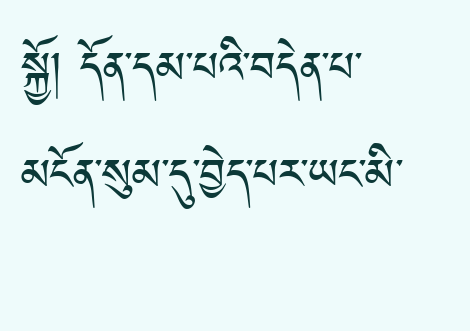སྐྱོ། དོན་དམ་པའི་བདེན་པ་མངོན་སུམ་དུ་བྱེད་པར་ཡང་མི་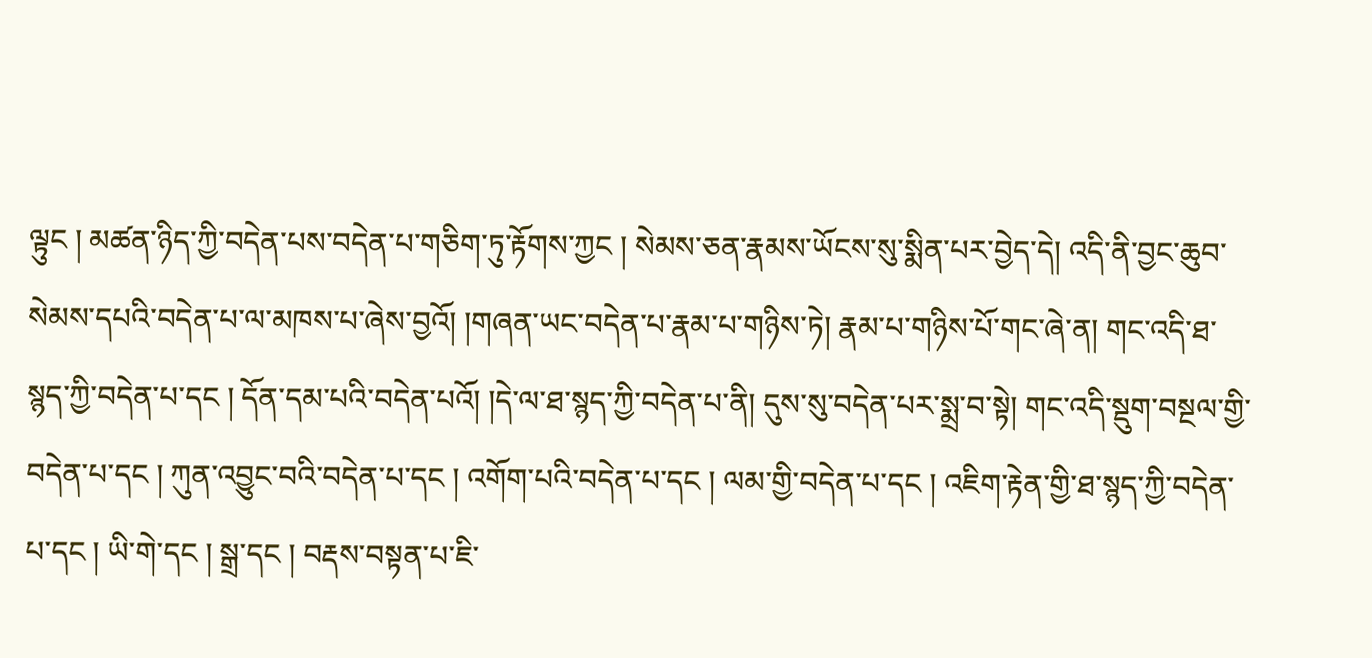ལྟུང ། མཚན་ཉིད་ཀྱི་བདེན་པས་བདེན་པ་གཅིག་ཏུ་རྟོགས་ཀྱང ། སེམས་ཅན་རྣམས་ཡོངས་སུ་སྨིན་པར་བྱེད་དེ། འདི་ནི་བྱང་ཆུབ་སེམས་དཔའི་བདེན་པ་ལ་མཁས་པ་ཞེས་བྱའོ། །གཞན་ཡང་བདེན་པ་རྣམ་པ་གཉིས་ཏེ། རྣམ་པ་གཉིས་པོ་གང་ཞེ་ན། གང་འདི་ཐ་སྙད་ཀྱི་བདེན་པ་དང ། དོན་དམ་པའི་བདེན་པའོ། །དེ་ལ་ཐ་སྙད་ཀྱི་བདེན་པ་ནི། དུས་སུ་བདེན་པར་སྨྲ་བ་སྟེ། གང་འདི་སྡུག་བསྔལ་གྱི་བདེན་པ་དང ། ཀུན་འབྱུང་བའི་བདེན་པ་དང ། འགོག་པའི་བདེན་པ་དང ། ལམ་གྱི་བདེན་པ་དང ། འཇིག་རྟེན་གྱི་ཐ་སྙད་ཀྱི་བདེན་པ་དང ། ཡི་གེ་དང ། སྒྲ་དང ། བརྡས་བསྟན་པ་ཇི་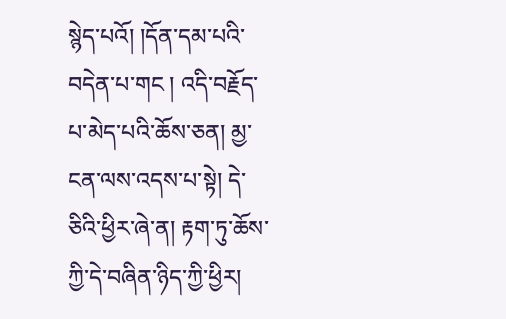སྙེད་པའོ། །དོན་དམ་པའི་ བདེན་པ་གང ། འདི་བརྗོད་པ་མེད་པའི་ཆོས་ཅན། མྱ་ངན་ལས་འདས་པ་སྟེ། དེ་ཅིའི་ཕྱིར་ཞེ་ན། རྟག་ཏུ་ཆོས་ཀྱི་དེ་བཞིན་ཉིད་ཀྱི་ཕྱིར།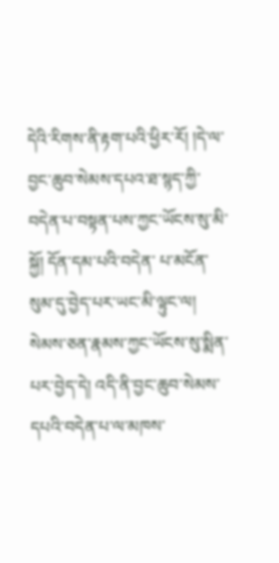དེའི་རིགས་ནི་རྟག་པའི་ཕྱིར་རོ། །དེ་ལ་བྱང་ཆུབ་སེམས་དཔའ་ཐ་སྙད་ཀྱི་བདེན་པ་བསྟན་པས་ཀྱང་ཡོངས་སུ་མི་སྐྱོ། དོན་དམ་པའི་བདེན་ པ་མངོན་སུམ་དུ་བྱེད་པར་ཡང་མི་ལྟུང་ལ། སེམས་ཅན་རྣམས་ཀྱང་ཡོངས་སུ་སྨིན་པར་བྱེད་དེ། འདི་ནི་བྱང་ཆུབ་སེམས་དཔའི་བདེན་པ་ལ་མཁས་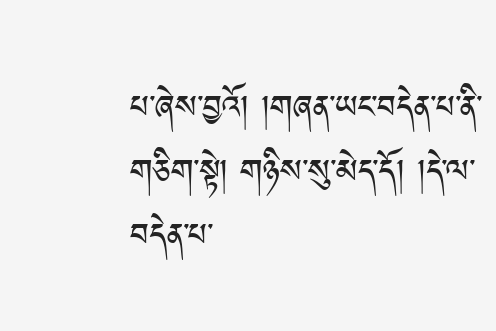པ་ཞེས་བྱའོ། །གཞན་ཡང་བདེན་པ་ནི་གཅིག་སྟེ། གཉིས་སུ་མེད་དོ། །དེ་ལ་བདེན་པ་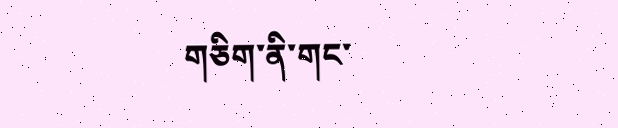གཅིག་ནི་གང་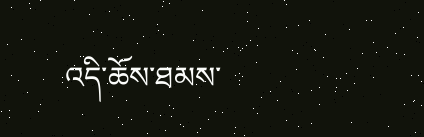འདི་ཆོས་ཐམས་